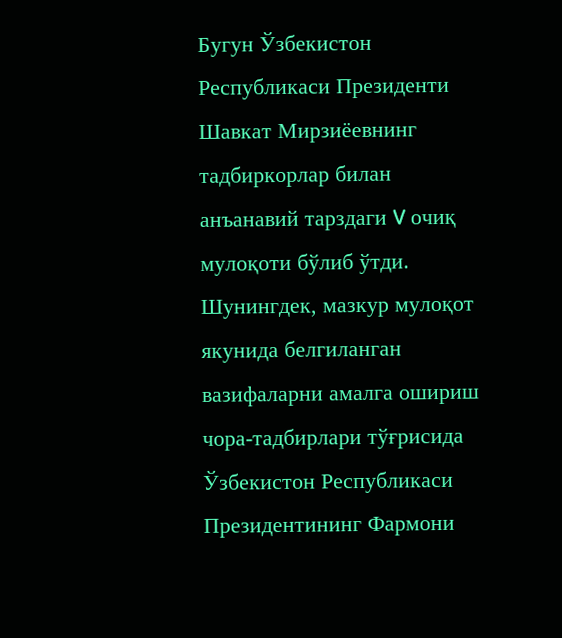Бугун Ўзбекистон Республикаси Президенти Шавкат Мирзиёевнинг тадбиркорлар билан анъанавий тарздаги V очиқ мулоқоти бўлиб ўтди. Шунингдек, мазкур мулоқот якунида белгиланган вазифаларни амалга ошириш чора-тадбирлари тўғрисида Ўзбекистон Республикаси Президентининг Фармони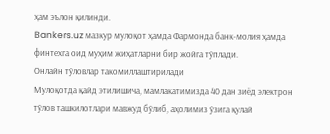ҳам эълон қилинди.
Bankers.uz мазкур мулоқот ҳамда Фармонда банк-молия ҳамда финтехга оид муҳим жиҳатларни бир жойга тўплади.
Онлайн тўловлар такомиллаштирилади
Мулоқотда қайд этилишича, мамлакатимизда 40 дан зиёд электрон тўлов ташкилотлари мавжуд бўлиб, аҳолимиз ўзига қулай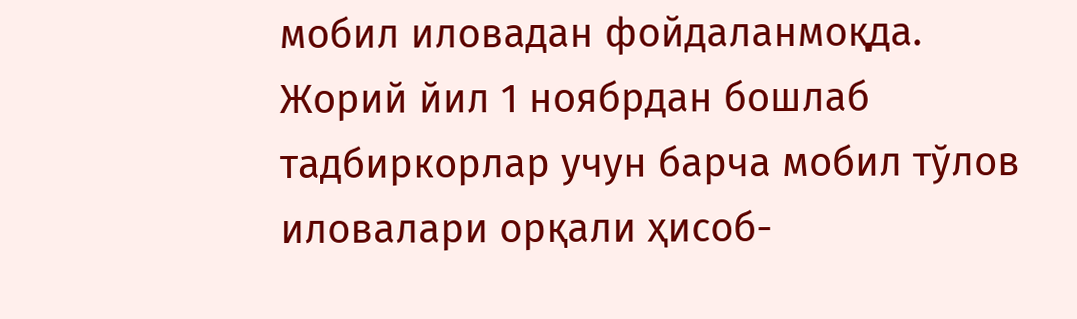мобил иловадан фойдаланмоқда.
Жорий йил 1 ноябрдан бошлаб тадбиркорлар учун барча мобил тўлов иловалари орқали ҳисоб-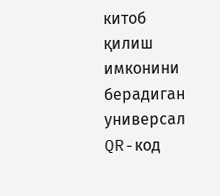китоб қилиш имконини берадиган универсал QR-код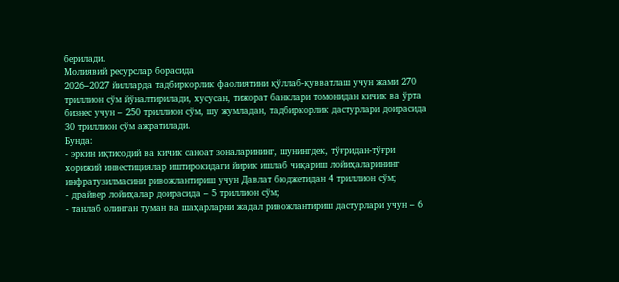берилади.
Молиявий ресурслар борасида
2026–2027 йилларда тадбиркорлик фаолиятини қўллаб-қувватлаш учун жами 270 триллион сўм йўналтирилади, хусусан, тижорат банклари томонидан кичик ва ўрта бизнес учун – 250 триллион сўм, шу жумладан, тадбиркорлик дастурлари доирасида 30 триллион сўм ажратилади.
Бунда:
- эркин иқтисодий ва кичик саноат зоналарининг, шунингдек, тўғридан-тўғри хорижий инвестициялар иштирокидаги йирик ишлаб чиқариш лойиҳаларининг инфратузилмасини ривожлантириш учун Давлат бюджетидан 4 триллион сўм;
- драйвер лойиҳалар доирасида – 5 триллион сўм;
- танлаб олинган туман ва шаҳарларни жадал ривожлантириш дастурлари учун – 6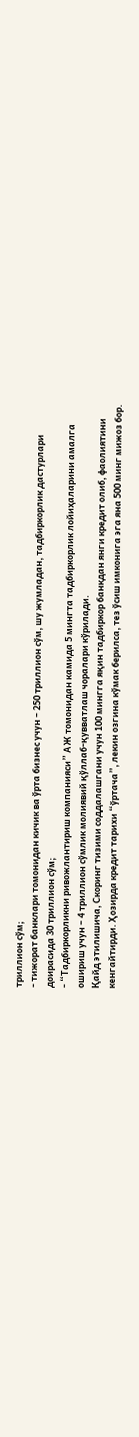триллион сўм;
- тижорат банклари томонидан кичик ва ўрта бизнес учун – 250 триллион сўм, шу жумладан, тадбиркорлик дастурлари доирасида 30 триллион сўм;
- “Тадбиркорликни ривожлантириш компанияси” АЖ томонидан камида 5 мингта тадбиркорлик лойиҳаларини амалга ошириш учун – 4 триллион сўмлик молиявий қўллаб-қувватлаш чоралари кўрилади.
Қайд этилишича, Скоринг тизими соддалашгани учун 100 мингга яқин тадбиркор банкдан янги кредит олиб, фаолиятини кенгайтирди. Ҳозирда кредит тарихи “ўртача”, лекин озгина кўмак берилса, тез ўсиш имконига эга яна 500 минг мижоз бор.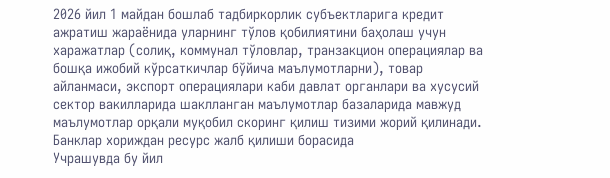2026 йил 1 майдан бошлаб тадбиркорлик субъектларига кредит ажратиш жараёнида уларнинг тўлов қобилиятини баҳолаш учун харажатлар (солиқ, коммунал тўловлар, транзакцион операциялар ва бошқа ижобий кўрсаткичлар бўйича маълумотларни), товар айланмаси, экспорт операциялари каби давлат органлари ва хусусий сектор вакилларида шаклланган маълумотлар базаларида мавжуд маълумотлар орқали муқобил скоринг қилиш тизими жорий қилинади.
Банклар хориждан ресурс жалб қилиши борасида
Учрашувда бу йил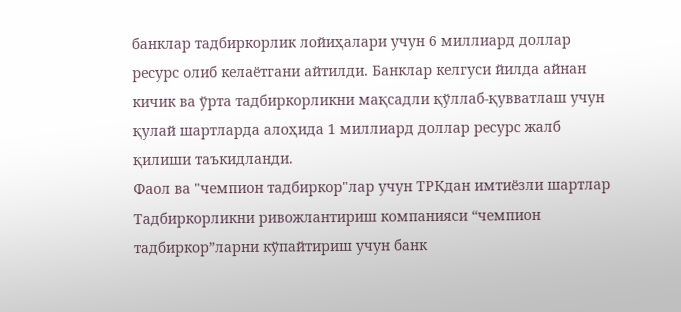банклар тадбиркорлик лойиҳалари учун 6 миллиард доллар ресурс олиб келаётгани айтилди. Банклар келгуси йилда айнан кичик ва ўрта тадбиркорликни мақсадли қўллаб-қувватлаш учун қулай шартларда алоҳида 1 миллиард доллар ресурс жалб қилиши таъкидланди.
Фаол ва "чемпион тадбиркор"лар учун ТРКдан имтиёзли шартлар
Тадбиркорликни ривожлантириш компанияси “чемпион тадбиркор”ларни кўпайтириш учун банк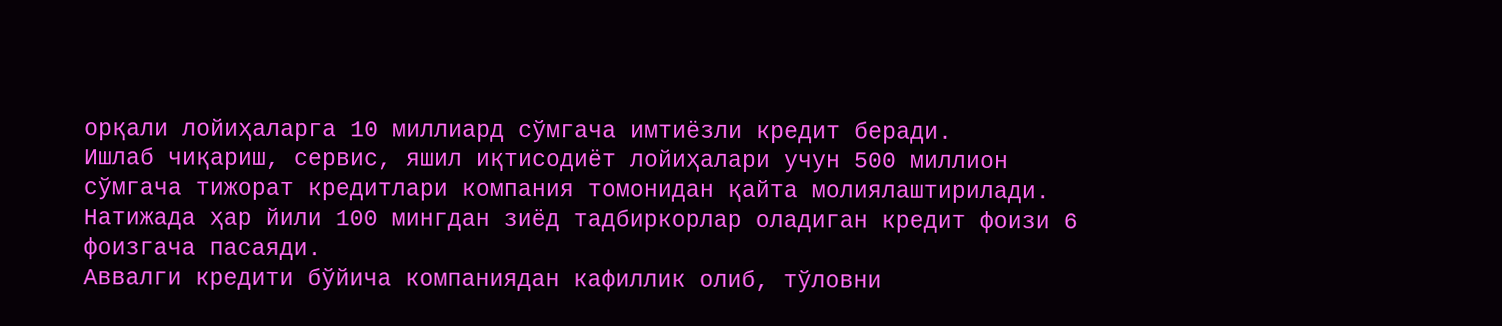орқали лойиҳаларга 10 миллиард сўмгача имтиёзли кредит беради.
Ишлаб чиқариш, сервис, яшил иқтисодиёт лойиҳалари учун 500 миллион сўмгача тижорат кредитлари компания томонидан қайта молиялаштирилади. Натижада ҳар йили 100 мингдан зиёд тадбиркорлар оладиган кредит фоизи 6 фоизгача пасаяди.
Аввалги кредити бўйича компаниядан кафиллик олиб, тўловни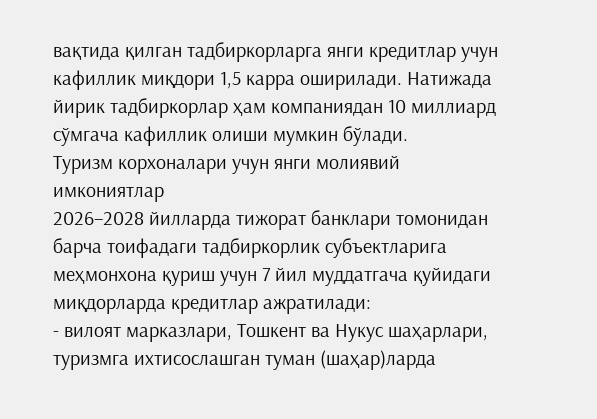вақтида қилган тадбиркорларга янги кредитлар учун кафиллик миқдори 1,5 карра оширилади. Натижада йирик тадбиркорлар ҳам компаниядан 10 миллиард сўмгача кафиллик олиши мумкин бўлади.
Туризм корхоналари учун янги молиявий имкониятлар
2026–2028 йилларда тижорат банклари томонидан барча тоифадаги тадбиркорлик субъектларига меҳмонхона қуриш учун 7 йил муддатгача қуйидаги миқдорларда кредитлар ажратилади:
- вилоят марказлари, Тошкент ва Нукус шаҳарлари, туризмга ихтисослашган туман (шаҳар)ларда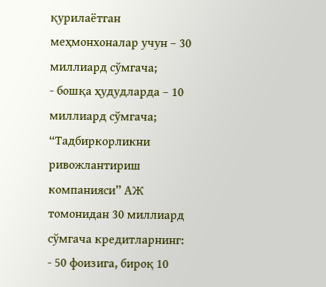қурилаётган меҳмонхоналар учун – 30 миллиард сўмгача;
- бошқа ҳудудларда – 10 миллиард сўмгача;
“Тадбиркорликни ривожлантириш компанияси” АЖ томонидан 30 миллиард сўмгача кредитларнинг:
- 50 фоизига, бироқ 10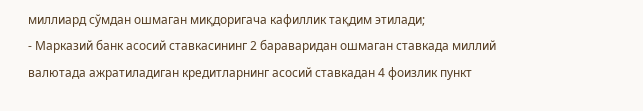миллиард сўмдан ошмаган миқдоригача кафиллик тақдим этилади;
- Марказий банк асосий ставкасининг 2 бараваридан ошмаган ставкада миллий валютада ажратиладиган кредитларнинг асосий ставкадан 4 фоизлик пункт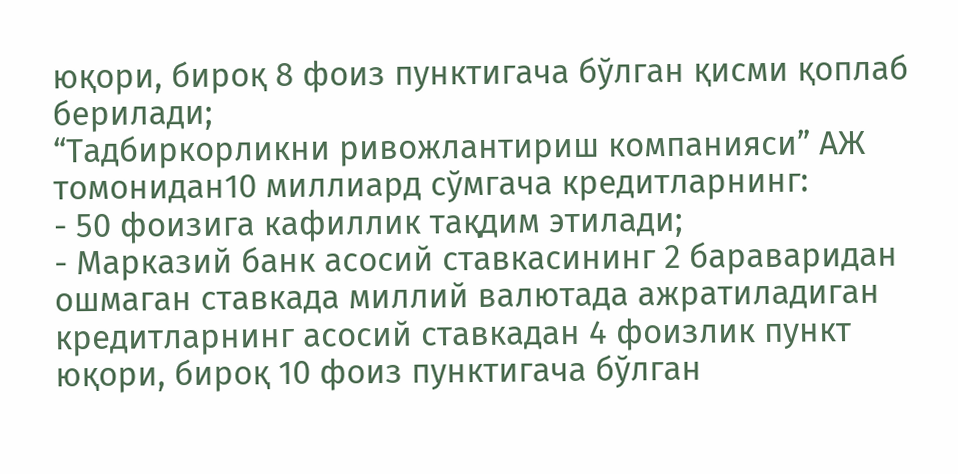юқори, бироқ 8 фоиз пунктигача бўлган қисми қоплаб берилади;
“Тадбиркорликни ривожлантириш компанияси” АЖ томонидан10 миллиард сўмгача кредитларнинг:
- 50 фоизига кафиллик тақдим этилади;
- Марказий банк асосий ставкасининг 2 бараваридан ошмаган ставкада миллий валютада ажратиладиган кредитларнинг асосий ставкадан 4 фоизлик пункт юқори, бироқ 10 фоиз пунктигача бўлган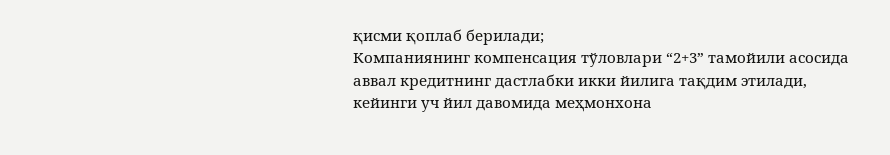қисми қоплаб берилади;
Компаниянинг компенсация тўловлари “2+3” тамойили асосида аввал кредитнинг дастлабки икки йилига тақдим этилади, кейинги уч йил давомида меҳмонхона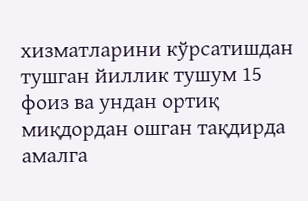хизматларини кўрсатишдан тушган йиллик тушум 15 фоиз ва ундан ортиқ миқдордан ошган тақдирда амалга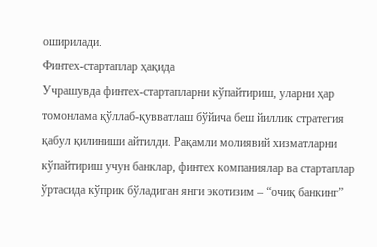оширилади.
Финтех-стартаплар ҳақида
Учрашувда финтех-стартапларни кўпайтириш, уларни ҳар томонлама қўллаб-қувватлаш бўйича беш йиллик стратегия қабул қилиниши айтилди. Рақамли молиявий хизматларни кўпайтириш учун банклар, финтех компаниялар ва стартаплар ўртасида кўприк бўладиган янги экотизим – “очиқ банкинг”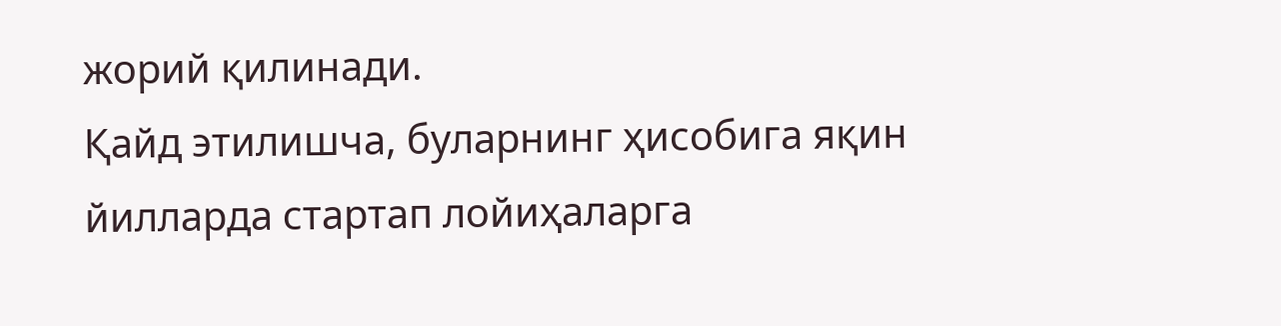жорий қилинади.
Қайд этилишча, буларнинг ҳисобига яқин йилларда стартап лойиҳаларга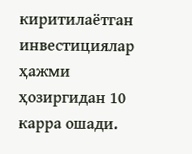киритилаётган инвестициялар ҳажми ҳозиргидан 10 карра ошади.